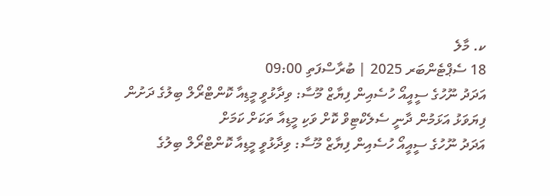ކ. މާލެ
18 ސެޕްޓެންބަރ 2025 | ބުރާސްފަތި 09:00
އަދަދު ނޫހުގެ ސީއީއޯ ހުސެއިން ފިޔާޒް މޫސާ: ވިދާޅުވީ މީޑިއާ ކޮންޓްރޯލް ބިލުގެ ދަށުން ފިޔަވަޅު އަޅަމުން ދާނީ ސެލެކްޓިވް ކޮށް ވަކި މީޑިއާ ތަކަށް ކަމަށް
އަދަދު ނޫހުގެ ސީއީއޯ ހުސެއިން ފިޔާޒް މޫސާ: ވިދާޅުވީ މީޑިއާ ކޮންޓްރޯލް ބިލުގެ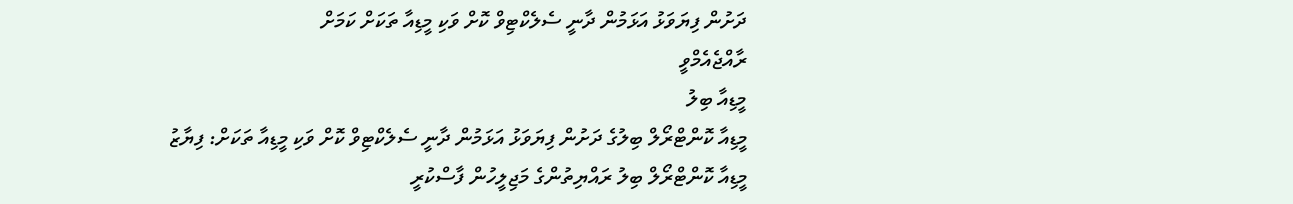ދަށުން ފިޔަވަޅު އަޅަމުން ދާނީ ސެލެކްޓިވް ކޮށް ވަކި މީޑިއާ ތަކަށް ކަމަށް
ރާއްޖެއެމްވީ
މީޑިއާ ބިލު
މީޑިއާ ކޮންޓްރޯލް ބިލުގެ ދަށުން ފިޔަވަޅު އަޅަމުން ދާނީ ސެލެކްޓިވް ކޮށް ވަކި މީޑިއާ ތަކަށް: ފިޔާޒު
މީޑިއާ ކޮންޓްރޯލް ބިލު ރައްޔިތުންގެ މަޖިލީހުން ފާސްކުރީ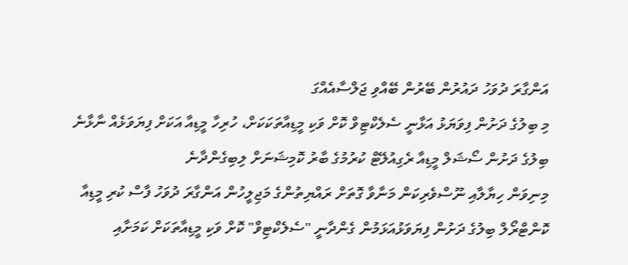އަންގާރަ ދުވަހު ދައުރުން ބޭރުން ބޭއްވި ޖަލްސާއެއްގަ
މި ބިލުގެ ދަށުން ފިވަޔަޅު އަޅާނީ ސެލެކްޓިވް ކޮށް ވަކި މީޑިއާތަކަކަށް، ހުރިހާ މީޑިއާ އަކަށް ފިޔަވަޅެއް ނާޅާނެ
ބިލުގެ ދަށުން ސޯޝަލް މީޑިއާ ރެގިއުލޭޓް ކުރުމުގެ ބާރު ކޮމިޝަނަށް ލިބިގެންދާނެ
މިނިވަން ހިޔާލާއި ނޫސްވެރިކަން މަނާވާ ގޮތަށް ރައްޔިތުންގެ މަޖިލީހުން އަންގާރަ ދުވަހު ފާސް ކުރި މީޑިއާ ކޮންޓްރޯލް ބިލުގެ ދަށުން ފިޔަވަޅުއަޅަމުން ގެންދާނީ "ސެލެކްޓިވް" ކޮށް ވަކި މީޑިއާތަކަށް ކަމަށާއި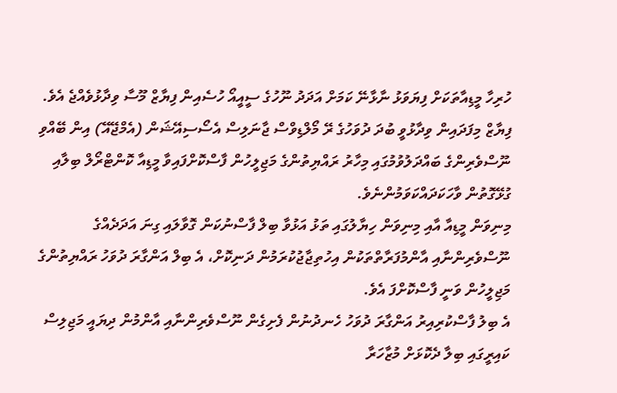ހުރިހާ މީޑިއާތަކަށް ފިޔަވަޅު ނާޅާނޭ ކަމަށް އަދަދު ނޫހުގެ ސީއީއޯ ހުސެއިން ފިޔާޒް މޫސާ ވިދާޅުވެއްޖެ އެވެ.
ފިޔާޒް މިފަދައިން ވިދާޅުވީ ބުދަ ދުވަހުގެ ރޭ މޯލްޑިވްސް ޖާނަލިސް އެސޯސިއޭޝަން (އެމްޖޭއޭ) އިން ބޭއްވި ނޫސްވެރިންގެ ބައްދަލުވުމުގައި މިހާރު ރައްޔިތުންގެ މަޖިލީހުން ފާސްކޮށްފައިވާ މީޑިއާ ކޮންޓްރޯލް ބިލާއި ގުޅޭގޮތުން ވާހަކަދައްކަވަމުންނެވެ.
މިނިވަން މީޑިއާ އާއި މިނިވަން ހިޔާލުގައި ތަޅު އަޅުވާ ބިލް ފާސްނުކަން ގޮވާލައި ގިނަ އަދަދެއްގެ ނޫސްވެރިންނާއި އާންމުފަރާތްތަކުން އިހުތިޖާޖުކުރަމުން ދަނިކޮށް، އެ ބިލް އަންގާރަ ދުވަހު ރައްޔިތުންގެ މަޖިލީހުން ވަނީ ފާސްކޮށްފަ އެވެ.
އެ ބިލު ފާސްކުރިއިރު އަންގާރަ ދުވަހު ހެނދުނުން ފެށިގެން ނޫސްވެރިންނާއި އާންމުން ދިޔައީ މަޖިލިސް ކައިރީގައި ބިލާ ދެކޮޅަށް މުޒާހަރާ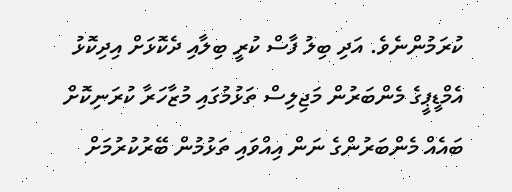ކުރަމުންނެވެ. އަދި ބިލު ފާސް ކުރީ ބިލާއި ދެކޮޅަށް އިދިކޮޅު އެމްޑީޕީގެ މެންބަރުން މަޖިލިސް ތަޅުމުގައި މުޒާހަރާ ކުރަނިކޮށް ބައެއް މެންބަރުންގެ ނަން އިއްވައި ތަޅުމުން ބޭރުކުރުމަށް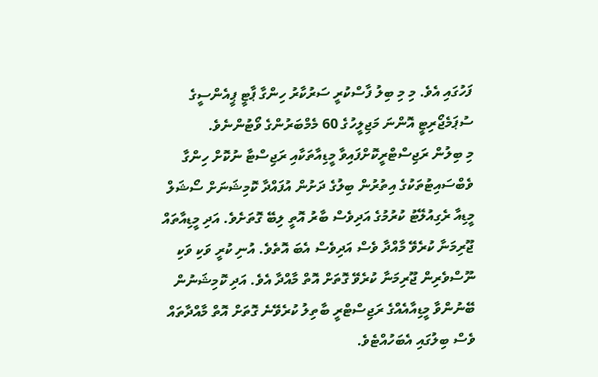ފަހުގައި އެވެ. މި މި ބިލު ފާސްކުރީ ސަރުކާރު ހިންގާ ޕާޓީ ޕީއެންސީގެ ސުޕަމެޖޯރިޓީ އޮންނަ މަޖިލީހުގެ 60 މެމްބަރުންގެ ވޯޓުންނެވެ.
މި ބިލުން ރަޖިސްޓްރީކޮށްފައިވާ މީޑިއާތަކާއި ރަޖިސްޓާ ނުކޮށް ހިންގާ ވެބްސައިޓުތަކުގެ އިތުރުން ބިލުގެ ދަށުން އުފައްދާ ކޮމިޝަނަށް ސޯޝަލް މީޑިއާ ރެގިއުލޭޓު ކުރުމުގެ އަދިވެސް ބާރު އޮތީ ލިބޭ ގޮތަށެވެ. އަދި މީޑިއާތައް ޖޫރިމަނާ ކުރެވޭ މާއްދާ ވެސް އަދިވެސް އެބަ އޮތެވެ. އުނި ކުރީ ވަކި ވަކި ނޫސްވެރިން ޖޫރިމަނާ ކުރެވޭ ގޮތަށް އޮތް މާއްދާ އެވެ. އަދި ކޮމިޝަނުން ބޭނުންވާ މީޑިއާއެއްގެ ރަޖިސްޓްރީ ބާތިލު ކުރެވޭނެ ގޮތަށް އޮތް މާއްދާތައް ވެސް ބިލުގައި އެބަހުއްޓެވެ.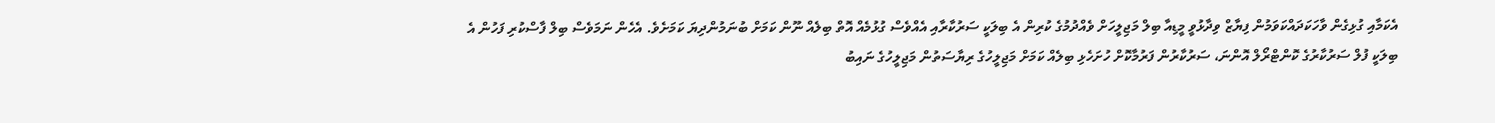އެކަމާއި ގުޅިގެން ވާހަކަދައްކަވަމުން ފިޔާޒް ވިދާޅުވީ މީޑިއާ ބިލް މަޖިލީހަށް ވެއްދުމުގެ ކުރިން އެ ބިލަކީ ސަރުކާރާއި އެއްވެސް ގުޅުމެއް އޮތް ބިލެއް ނޫން ކަމަށް ބުނަމުންދިޔަ ކަމަށެވެ. އެހެން ނަމަވެސް ބިލް ފާސްކުރި ފަހުން އެ ބިލަކީ ފުލް ސަރުކާރުގެ ކޮންޓްރޯލް އޮންނަ، ސަރުކާރުން ފަރުމާކޮށް ހުށަހެޅި ބިލެއް ކަމަށް މަޖިލީހުގެ ރިޔާސަތުން މަޖިލީހުގެ ނައިބު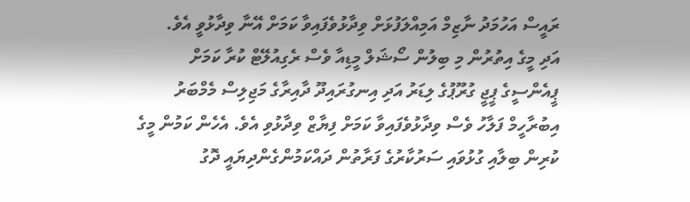ރައީސް އަހުމަދު ނާޒިމް އަމިއްލަފުޅަށް ވިދާޅުވެފައިވާ ކަމަށް އޭނާ ވިދާޅުވީ އެވެ.
އަދި މީގެ އިތުރުން މި ބިލުން ސޯޝަލް މީޑިއާ ވެސް ރެގިއުލޭޓް ކުރާ ކަމަށް ޕީއެންސީގެ ޕީޖީ ގުރޫޕުގެ ލިޑަރު އަދި އިނގުރައިދޫ ދާއިރާގެ މަޖިލިސް މެމްބަރު އިބުރާހީމް ފަލާހު ވެސް ވިދާޅުވެފައިވާ ކަމަށް ފިޔާޒް ވިދާޅުވި އެވެ. އެހެން ކަމުން މީގެ ކުރިން ބިލާއި ގުޅުވައި ސަރުކާރުގެ ފަރާތުން ދައްކަމުންގެންދިޔައީ ދޮގު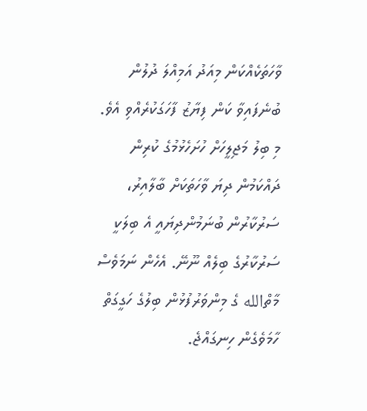ވާހަތަކެއްކަން މިއަދު އަމިއްލަ ދުލުން ބުނެފައިވާ ކަން ފިޔާޒު ފާހަގަކުރެއްވި އެވެ.
މި ބިލު މަޖިލީހަށް ހުށަހެޅުމުގެ ކުރިން ދައްކަމުން ދިޔަ ވާހަތަކަށް ބާލާއިރު، ސަރުކާރުން ބުނަމުންދިޔައީ އެ ބިލަކީ ސަރުކާރުގެ ބިލެއް ނޫނޭ. އެހެން ނަމަވެސް މާތްالله ގެ މިންވަރުފުޅުން ބިލުގެ ހަގީގަތް ހާމަވެގެން ހިނގައްޖެ.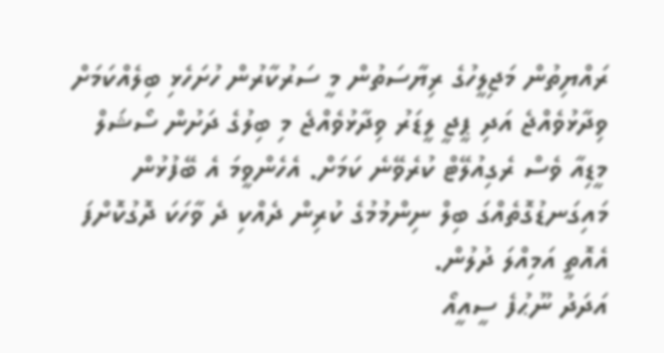ރައްޔިތުން މަޖިލީހުގެ ރިޔާސަތުން މީ ސަރުކާރުން ހުށަހެޅި ބިލެއްކަމަށް ވިދާޅުވެއްޖެ އަދި ޕީޖީ ލީޑަރު ވިދާޅުވެއްޖެ މި ބިލުގެ ދަށުން ސޯޝަލް މީޑިއާ ވެސް ރެގިއުލޭޓް ކުރެވޭނެ ކަމަށް. އެހެންވީމަ އެ ބޭފުޅުން މައިގަނޑުގޮތެއްގަ ބިލް ނިންމުމުގެ ކުރިން ދެއްކި ދެ ވާހަކަ ދޮގުކޮށްފަ އެއޮތީ އަމިއްލަ ދުލުން.
އަދަދު ނޫޙުފެ ސީއީއޯ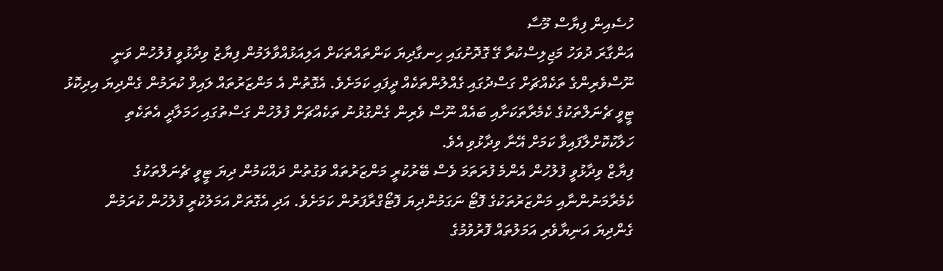ހުސެއިން ފިޔާސް މޫސާ
އަންގާރަ ދުވަހު މަޖިލިސްކުރާ ގޭ ގޮދޮށުގައި ހިނގާދިޔަ ކަންތައްތަކަށް އަލިއަޅުއްވާލަމުން ފިޔާޒު ވިދާޅުވީ ފުލުހުން ވަނީ ނޫސްވެރިންގެ ތަކެއްޗަށް ގަސްދުގައި ގެއްލުންތަކެއް ދީފައި ކަމަށެވެ. އެގޮތުން އެ މަންޒަރުތައް ލައިވް ކުރަމުން ގެންދިޔަ އިދިކޮޅު ޓީވީ ޗެނަލްތަކުގެ ކެމެރާތަކަށާއި ބައެއް ނޫސް ވެރިން ގެންގުޅުނު ތަކެއްޗަށް ފުލުހުން ގަސްތުގައި ހަމަލާދީ އެތަކެތި ހަލާކުކޮށްލާފައިވާ ކަމަށް އޭނާ ވިދާޅުވި އެވެ.
ފިޔާޒް ވިދާޅުވީ ފުލުހުން އެންމެ ފުރަތަމަ ވެސް ބޭރުކުރީ މަންޒަރުތައް ވަގުތުން ދައްކަމުން ދިޔަ ޓީވީ ޗެނަލްތަކުގެ ކެމެރާމަނުންނާއި މަންޒަރުތަކުގެ ފޮޓޯ ނަގަމުންދިޔަ ފޮޓޯގްރާފަރުން ކަމަށެވެ. އަދި އެގޮތަށް އަމަލުކުރީ ފުލުހުން ކުރަމުން ގެންދިޔަ އަނިޔާވެރި އަމަލުތައް ފޮރުވުމުގެ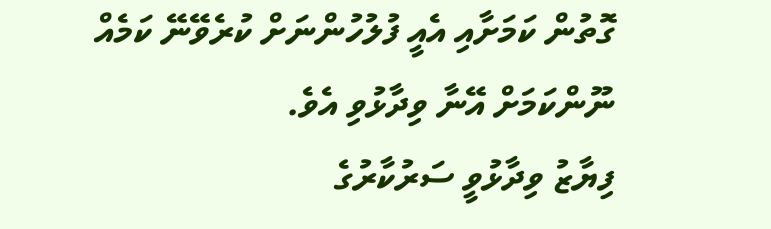ގޮތުން ކަމަށާއި އެއީ ފުލުހުންނަށް ކުރެވޭނޭ ކަމެއް ނޫންކަމަށް އޭނާ ވިދާޅުވި އެވެ.
ފިޔާޒު ވިދާޅުވީ ސަރުކާރުގެ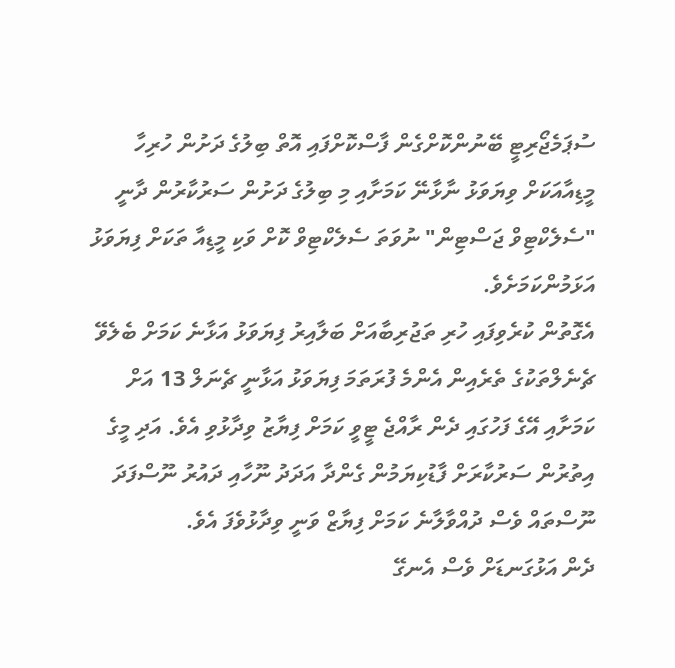ސުޕަމެޖޯރިޓީ ބޭނުންކޮށްގެން ފާސްކޮށްފައި އޮތް ބިލުގެ ދަށުން ހުރިހާ މީޑިއާއަކަށް ވިޔަވަޅު ނާޅާނޭ ކަމަށާއި މި ބިލުގެ ދަށުން ސަރުކާރުން ދާނީ "ސެލެކްޓިވް ޖަސްޓިން" ނުވަތަ ސެލެކްޓިވް ކޮށް ވަކި މީޑިއާ ތަކަށް ފިޔަވަޅު އަޅަމުންކަމަށެވެ.
އެގޮތުން ކުރެވިފައި ހުރި ތަޖުރިބާއަށް ބަލާއިރު ފިޔަވަޅު އަޅާނެ ކަމަށް ބެލެވޭ ޗެނެލްތަކުގެ ތެރެއިން އެންމެ ފުރަތަމަ ފިޔަވަޅު އަޅާނީ ޗެނަލް 13 އަށް ކަމަށާއި އޭގެ ފަހުގައި ދެން ރާއްޖެ ޓީވީ ކަމަށް ފިޔާޒު ވިދާޅުވި އެވެ. އަދި މީގެ އިތުރުން ސަރުކާރަށް ފާޑުކިޔަމުން ގެންދާ އަދަދު ނޫހާއި ދައުރު ނޫސްފަދަ ނޫސްތައް ވެސް ދުއްވާލާނެ ކަމަށް ފިޔާޒް ވަނީ ވިދާޅުވެފަ އެވެ.
ދެން އަޅުގަނޑަށް ވެސް އެނގޭ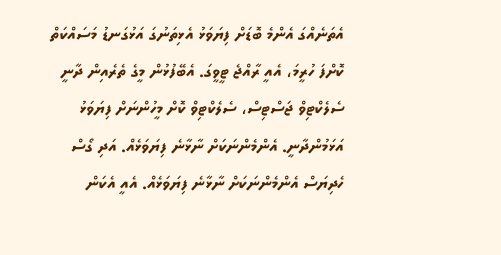އެތަނެއްގަ އެންމެ ބޮޑަށް ފިޔަވަޅު އެޅިތަނުގަ އަޅުގަނޑު މަސައްކަތް ކޮށްފަ ހުރީމަ، އެއީ ރާއްޖެ ޓީވީގަ. އެބޭފުޅުން މީގެ ތެރެއިން ދާނީ ސެލެކްޓިވް ޖަސްޓިސް، ސެލެކްޓިވް ކޮށް މީހުންނަށް ފިޔަވަޅު އަޅަމުންދާނީ. އެންމެންނަކަށް ނާޅާނެ ފިޔަވަޅެއް. އަދި ގޯސް ހެދިޔަސް އެންމެންނަކަށް ނާޅާނެ ފިޔަވަޅެއް. އެއީ އެކަން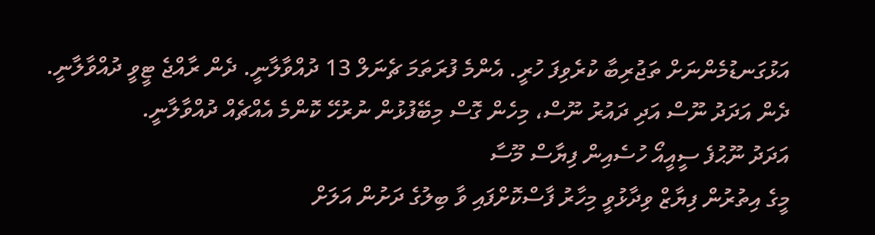އަޅުގަނޑުމެންނަށް ތަޖުރިބާ ކުރެވިފަ ހުރީ. އެންމެ ފުރަތަމަ ޗެނަލް 13 ދުއްވާލާނީ. ދެން ރާއްޖެ ޓީވީ ދުއްވާލާނީ. ދެން އަދަދު ނޫސް އަދި ދައުރު ނޫސް، މިހެން ގޮސް މިބޭފުޅުން ނުރުހޭ ކޮންމެ އެއްޗެއް ދުއްވާލާނީ.
އަދަދު ނޫޙުފެ ސީއީއޯ ހުސެއިން ފިޔާސް މޫސާ
މީގެ އިތުރުން ފިޔާޒް ވިދާޅުވީ މިހާރު ފާސްކޮށްފައި ވާ ބިލުގެ ދަށުން އަލަށް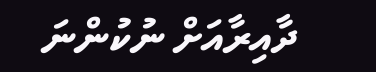ދާއިރާއަށް ނުކުންނަ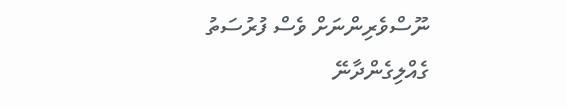ނޫސްވެރިންނަށް ވެސް ފުރުސަތު ގެއްލިގެންދާނޭ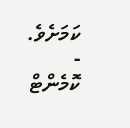ކަމަށެވެ.
- ކޮމެންޓް